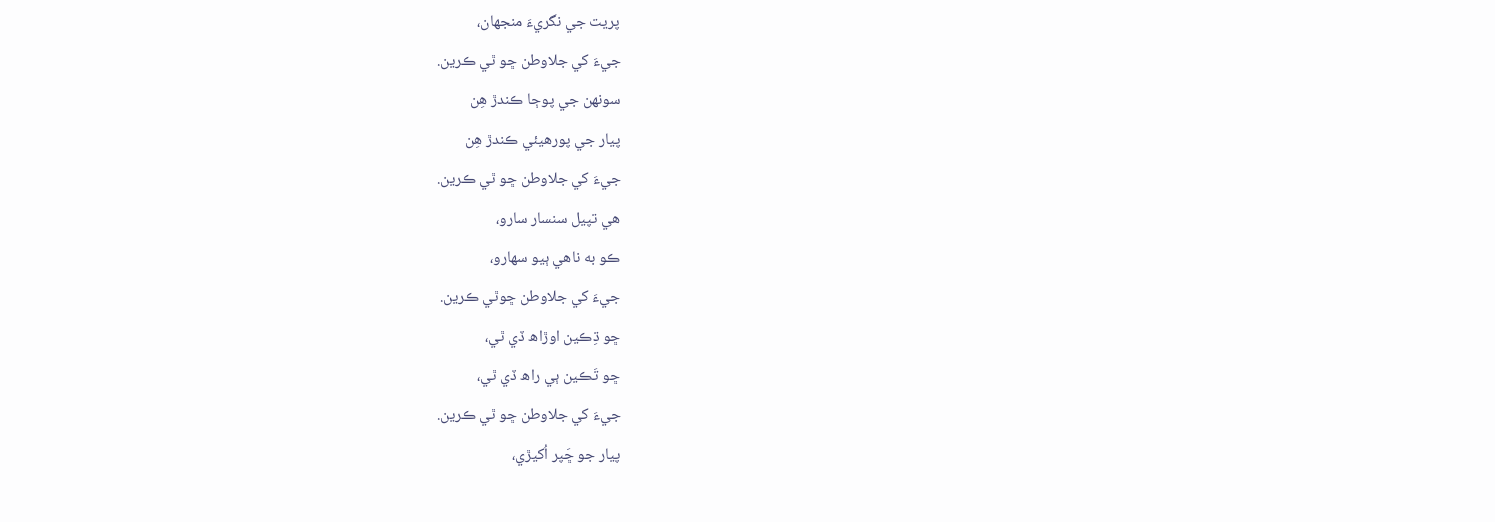پريت جي نگريءَ منجھان،
جيءَ کي جلاوطن ڇو ٿي ڪرين.
سونھن جي پوڄا ڪندڙ ھِن
پيار جي پورھيئي ڪندڙ ھِن
جيءَ کي جلاوطن ڇو ٿي ڪرين.
ھي تپيل سنسار سارو،
ڪو به ناھي ٻيو سھارو،
جيءَ کي جلاوطن ڇوٿي ڪرين.
ڇو ڌِڪين اوڙاھ ڏي ٿي،
ڇو تَڪين ٻي راھ ڏي ٿي،
جيءَ کي جلاوطن ڇو ٿي ڪرين.
پيار جو ڇَپر اُکيڙي،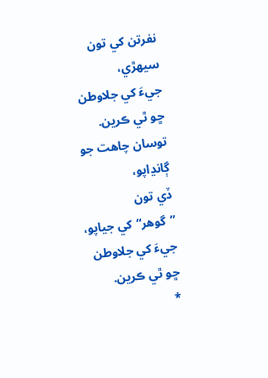نفرتن کي تون سيھڙي،
جيءَ کي جلاوطن ڇو ٿي ڪرين.
توسان چاھت جو ڳانڍاپو،
ڏي تون ”گوھر“کي جياپو،
جيءَ کي جلاوطن ڇو ٿي ڪرين.
*